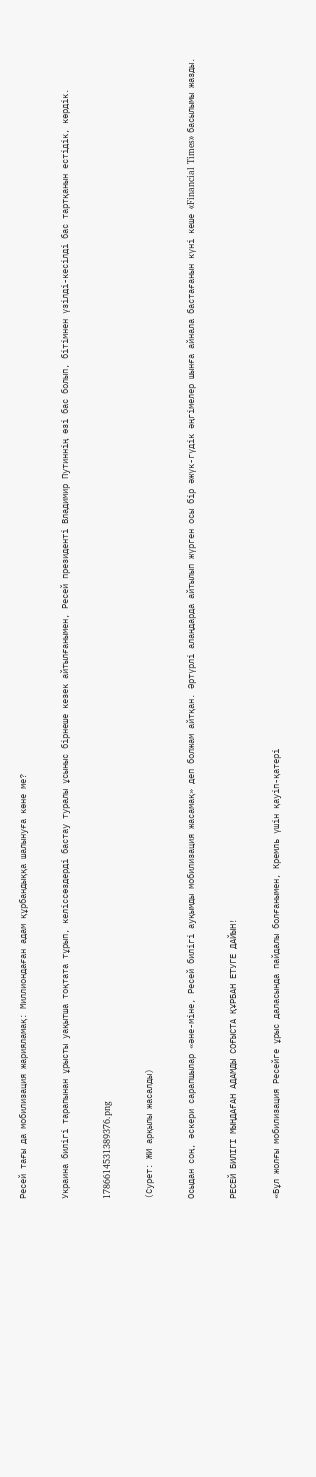Ресей тағы да мобилизация жарияламақ: Миллиондаған адам құрбандыққа шалынуға көне ме?

Украина билігі тарапынан ұрысты уақытша тоқтата тұрып, келіссөздерді бастау туралы ұсыныс бірнеше кезек айтылғанымен, Ресей президенті Владимир Путиннің өзі бас болып, бітімнен үзілді-кесілді бас тартқанын естідік, көрдік.

1786614531389376.png

(Сурет: ЖИ арқылы жасалды)

Осыдан соң, әскери сарапшылар «әне-міне, Ресей билігі ауқымды мобилизация жасамақ» деп болжам айтқан. Әртүрлі алаңдарда айтылып жүрген осы бір әжүк-гүдік әңгімелер шынға айнала бастағанын күні кеше «Financial Times» басылымы жазды.

РЕСЕЙ БИЛІГІ МЫҢДАҒАН АДАМДЫ СОҒЫСТА ҚҰРБАН ЕТУГЕ ДАЙЫН!

«Бұл жолғы мобилизация Ресейге ұрыс даласында пайдалы болғанымен, Кремль үшін қауіп-қатері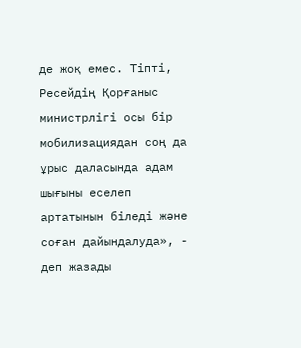де жоқ емес. Тіпті, Ресейдің Қорғаныс министрлігі осы бір мобилизациядан соң да ұрыс даласында адам шығыны еселеп артатынын біледі және соған дайындалуда», - деп жазады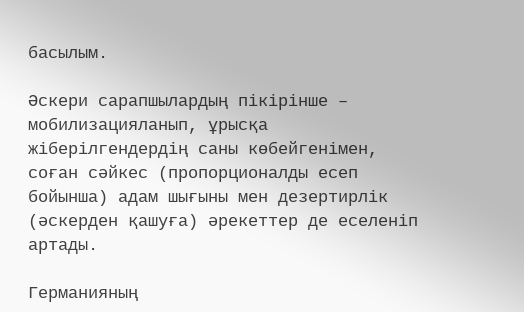басылым.

Әскери сарапшылардың пікірінше – мобилизацияланып, ұрысқа жіберілгендердің саны көбейгенімен, соған сәйкес (пропорционалды есеп бойынша) адам шығыны мен дезертирлік (әскерден қашуға) әрекеттер де еселеніп артады.

Германияның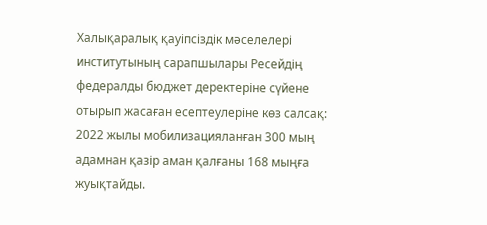Халықаралық қауіпсіздік мәселелері институтының сарапшылары Ресейдің федералды бюджет деректеріне сүйене отырып жасаған есептеулеріне көз салсақ: 2022 жылы мобилизацияланған 300 мың адамнан қазір аман қалғаны 168 мыңға жуықтайды.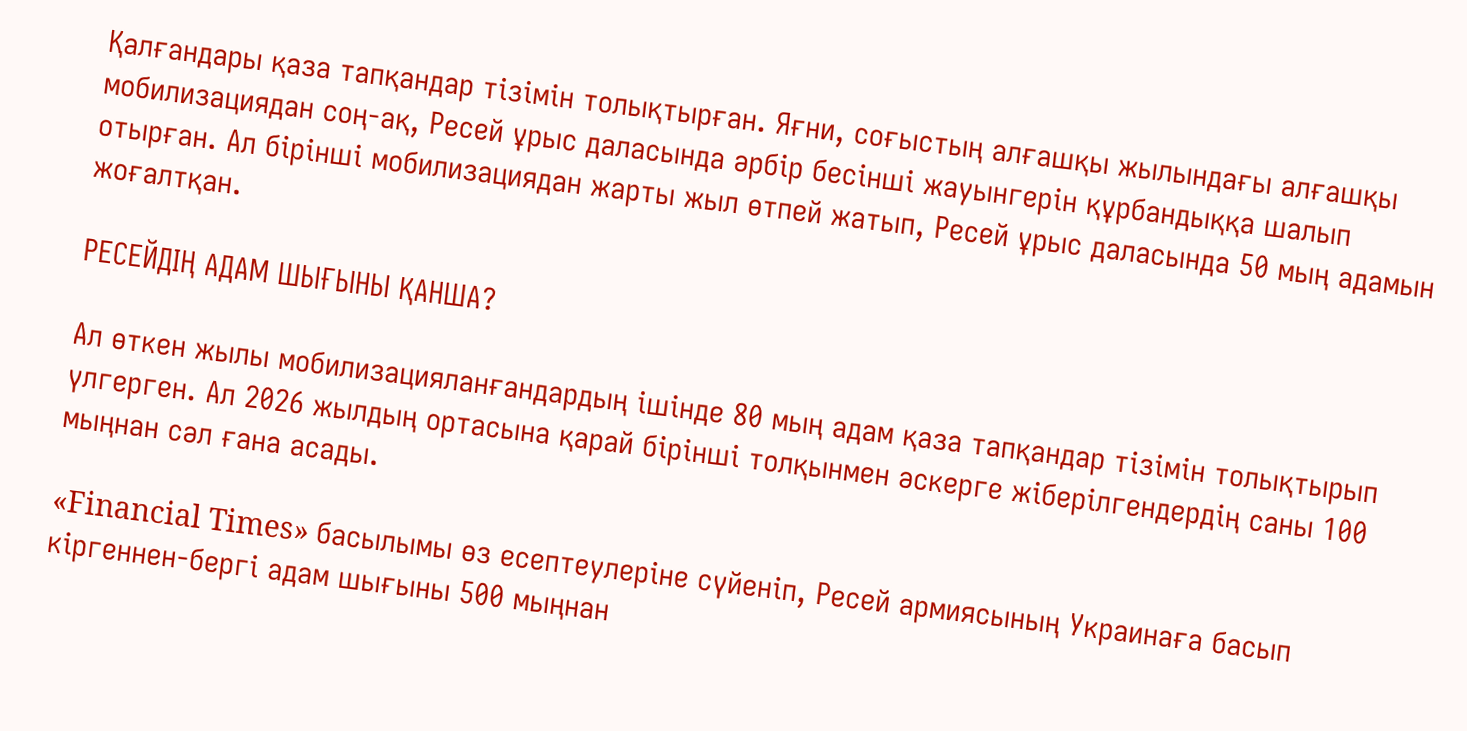Қалғандары қаза тапқандар тізімін толықтырған. Яғни, соғыстың алғашқы жылындағы алғашқы мобилизациядан соң-ақ, Ресей ұрыс даласында әрбір бесінші жауынгерін құрбандыққа шалып отырған. Ал бірінші мобилизациядан жарты жыл өтпей жатып, Ресей ұрыс даласында 50 мың адамын жоғалтқан.

РЕСЕЙДІҢ АДАМ ШЫҒЫНЫ ҚАНША?

Ал өткен жылы мобилизацияланғандардың ішінде 80 мың адам қаза тапқандар тізімін толықтырып үлгерген. Ал 2026 жылдың ортасына қарай бірінші толқынмен әскерге жіберілгендердің саны 100 мыңнан сәл ғана асады.

«Financial Times» басылымы өз есептеулеріне сүйеніп, Ресей армиясының Украинаға басып кіргеннен-бергі адам шығыны 500 мыңнан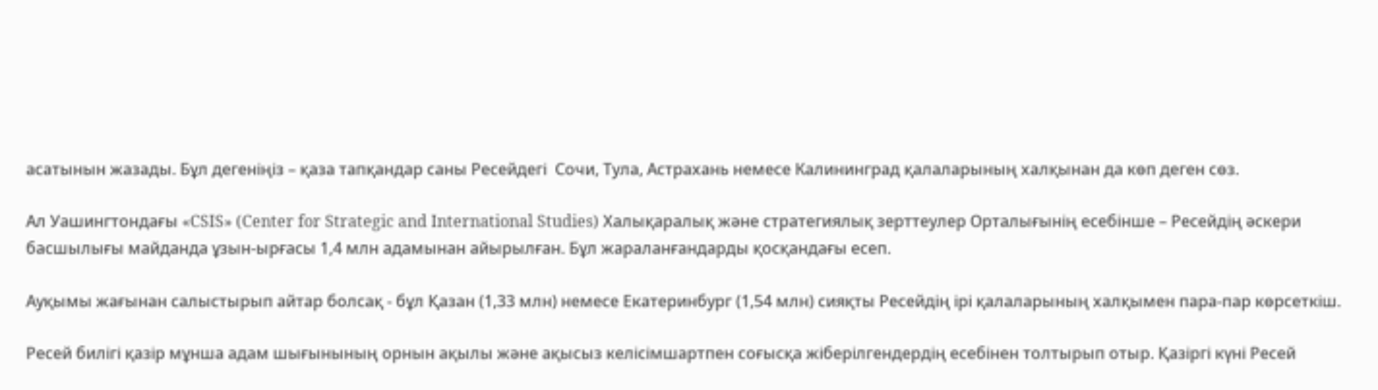асатынын жазады. Бұл дегеніңіз – қаза тапқандар саны Ресейдегі  Сочи, Тула, Астрахань немесе Калининград қалаларының халқынан да көп деген сөз.

Ал Уашингтондағы «CSIS» (Center for Strategic and International Studies) Халықаралық және стратегиялық зерттеулер Орталығынің есебінше – Ресейдің әскери басшылығы майданда ұзын-ырғасы 1,4 млн адамынан айырылған. Бұл жараланғандарды қосқандағы есеп.

Ауқымы жағынан салыстырып айтар болсақ - бұл Қазан (1,33 млн) немесе Екатеринбург (1,54 млн) сияқты Ресейдің ірі қалаларының халқымен пара-пар көрсеткіш.

Ресей билігі қазір мұнша адам шығынының орнын ақылы және ақысыз келісімшартпен соғысқа жіберілгендердің есебінен толтырып отыр. Қазіргі күні Ресей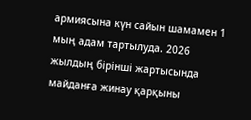армиясына күн сайын шамамен 1 мың адам тартылуда. 2026 жылдың бірінші жартысында майданға жинау қарқыны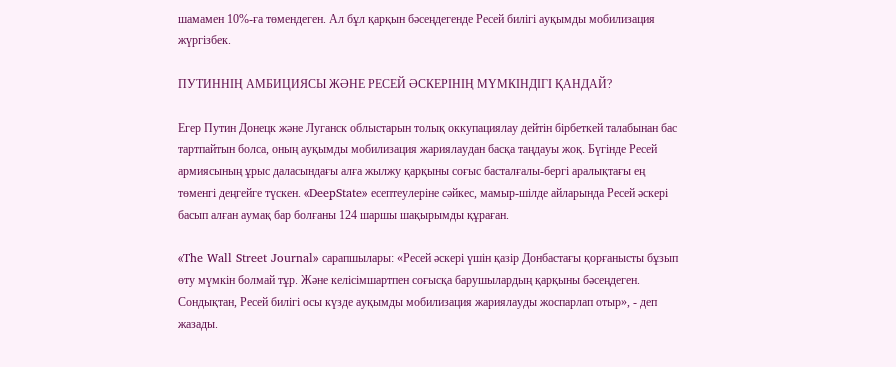шамамен 10%-ға төмендеген. Ал бұл қарқын бәсеңдегенде Ресей билігі ауқымды мобилизация жүргізбек.

ПУТИННІҢ АМБИЦИЯСЫ ЖӘНЕ РЕСЕЙ ӘСКЕРІНІҢ МҮМКІНДІГІ ҚАНДАЙ?

Егер Путин Донецк және Луганск облыстарын толық оккупациялау дейтін бірбеткей талабынан бас тартпайтын болса, оның ауқымды мобилизация жариялаудан басқа таңдауы жоқ. Бүгінде Ресей армиясының ұрыс даласындағы алға жылжу қарқыны соғыс басталғалы-бергі аралықтағы ең төменгі деңгейге түскен. «DeepState» есептеулеріне сәйкес, мамыр-шілде айларында Ресей әскері басып алған аумақ бар болғаны 124 шаршы шақырымды құраған.

«The Wall Street Journal» сарапшылары: «Ресей әскері үшін қазір Донбастағы қорғанысты бұзып өту мүмкін болмай тұр. Және келісімшартпен соғысқа барушылардың қарқыны бәсеңдеген. Сондықтан, Ресей билігі осы күзде ауқымды мобилизация жариялауды жоспарлап отыр», - деп жазады.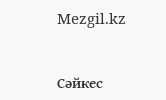Mezgil.kz


Сәйкес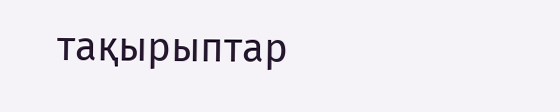тақырыптар